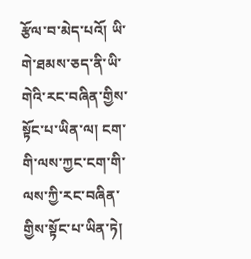རྩོལ་བ་མེད་པའོ། ཡི་གེ་ཐམས་ཅད་ནི་ཡི་གེའི་རང་བཞིན་གྱིས་སྟོང་པ་ཡིན་ལ། ངག་གི་ལས་ཀྱང་ངག་གི་ལས་ཀྱི་རང་བཞིན་གྱིས་སྟོང་པ་ཡིན་ཏེ།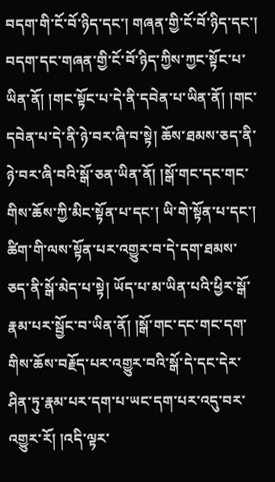བདག་གི་ངོ་བོ་ཉིད་དང་། གཞན་གྱི་ངོ་བོ་ཉིད་དང་། བདག་དང་གཞན་གྱི་ངོ་བོ་ཉིད་ཀྱིས་ཀྱང་སྟོང་པ་ཡིན་ནོ། །གང་སྟོང་པ་དེ་ནི་དབེན་པ་ཡིན་ནོ། །གང་དབེན་པ་དེ་ནི་ཉེ་བར་ཞི་བ་སྟེ། ཆོས་ཐམས་ཅད་ནི་ཉེ་བར་ཞི་བའི་སྒོ་ཅན་ཡིན་ནོ། །སྒོ་གང་དང་གང་གིས་ཆོས་ཀྱི་མིང་སྟོན་པ་དང་། ཡི་གེ་སྟོན་པ་དང་། ཚིག་གི་ལས་སྟོན་པར་འགྱུར་བ་དེ་དག་ཐམས་ཅད་ནི་སྒོ་མེད་པ་སྟེ། ཡོད་པ་མ་ཡིན་པའི་ཕྱིར་སྒོ་རྣམ་པར་སྦྱོང་བ་ཡིན་ནོ། །སྒོ་གང་དང་གང་དག་གིས་ཆོས་བརྗོད་པར་འགྱུར་བའི་སྒོ་དེ་དང་དེར་ཤིན་ཏུ་རྣམ་པར་དག་པ་ཡང་དག་པར་འདུ་བར་འགྱུར་རོ། །འདི་ལྟར་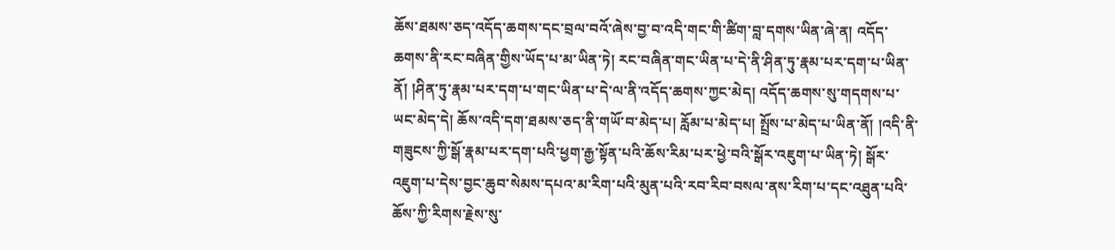ཆོས་ཐམས་ཅད་འདོད་ཆགས་དང་བྲལ་བའོ་ཞེས་བྱ་བ་འདི་གང་གི་ཚིག་བླ་དགས་ཡིན་ཞེ་ན། འདོད་ཆགས་ནི་རང་བཞིན་གྱིས་ཡོད་པ་མ་ཡིན་ཏེ། རང་བཞིན་གང་ཡིན་པ་དེ་ནི་ཤིན་ཏུ་རྣམ་པར་དག་པ་ཡིན་ནོ། །ཤིན་ཏུ་རྣམ་པར་དག་པ་གང་ཡིན་པ་དེ་ལ་ནི་འདོད་ཆགས་ཀྱང་མེད། འདོད་ཆགས་སུ་གདགས་པ་ཡང་མེད་དེ། ཆོས་འདི་དག་ཐམས་ཅད་ནི་གཡོ་བ་མེད་པ། རློམ་པ་མེད་པ། སྤྲོས་པ་མེད་པ་ཡིན་ནོ། །འདི་ནི་གཟུངས་ཀྱི་སྒོ་རྣམ་པར་དག་པའི་ཕྱག་རྒྱ་སྟོན་པའི་ཆོས་རིམ་པར་ཕྱེ་བའི་སྒོར་འཇུག་པ་ཡིན་ཏེ། སྒོར་འཇུག་པ་དེས་བྱང་ཆུབ་སེམས་དཔའ་མ་རིག་པའི་མུན་པའི་རབ་རིབ་བསལ་ནས་རིག་པ་དང་འཐུན་པའི་ཆོས་ཀྱི་རིགས་རྗེས་སུ་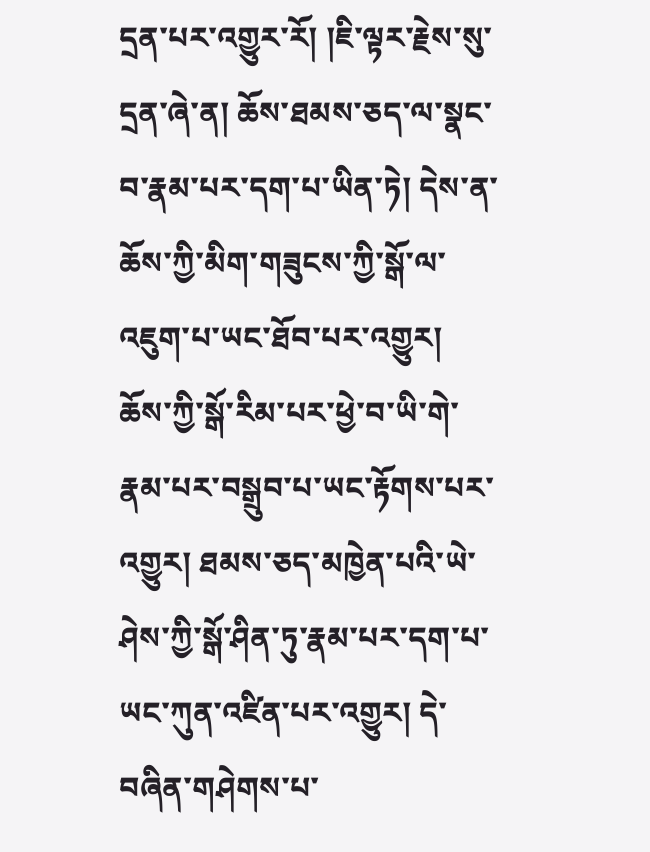དྲན་པར་འགྱུར་རོ། །ཇི་ལྟར་རྗེས་སུ་དྲན་ཞེ་ན། ཆོས་ཐམས་ཅད་ལ་སྣང་བ་རྣམ་པར་དག་པ་ཡིན་ཏེ། དེས་ན་ཆོས་ཀྱི་མིག་གཟུངས་ཀྱི་སྒོ་ལ་འཇུག་པ་ཡང་ཐོབ་པར་འགྱུར། ཆོས་ཀྱི་སྒོ་རིམ་པར་ཕྱེ་བ་ཡི་གེ་རྣམ་པར་བསྒྲུབ་པ་ཡང་རྟོགས་པར་འགྱུར། ཐམས་ཅད་མཁྱེན་པའི་ཡེ་ཤེས་ཀྱི་སྒོ་ཤིན་ཏུ་རྣམ་པར་དག་པ་ཡང་ཀུན་འཛིན་པར་འགྱུར། དེ་བཞིན་གཤེགས་པ་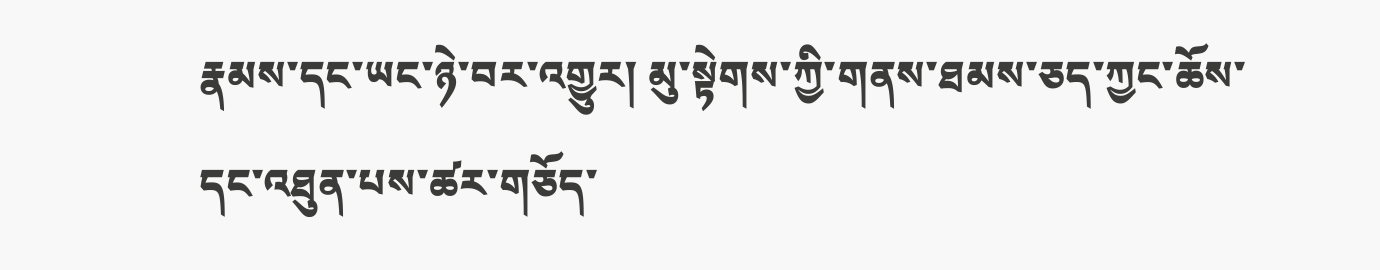རྣམས་དང་ཡང་ཉེ་བར་འགྱུར། མུ་སྟེགས་ཀྱི་གནས་ཐམས་ཅད་ཀྱང་ཆོས་དང་འཐུན་པས་ཚར་གཅོད་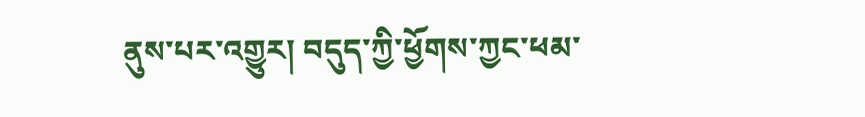ནུས་པར་འགྱུར། བདུད་ཀྱི་ཕྱོགས་ཀྱང་ཕམ་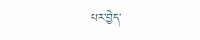པར་བྱེད་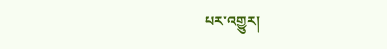པར་འགྱུར།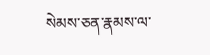སེམས་ཅན་རྣམས་ལ་